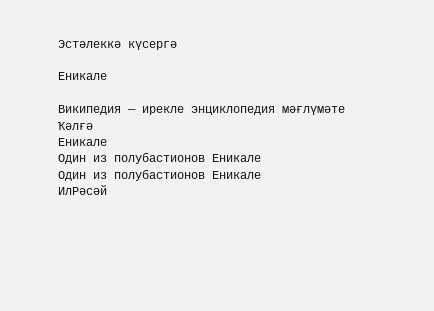Эстәлеккә күсергә

Еникале

Википедия — ирекле энциклопедия мәғлүмәте
Ҡәлғә
Еникале
Один из полубастионов Еникале
Один из полубастионов Еникале
ИлРәсәй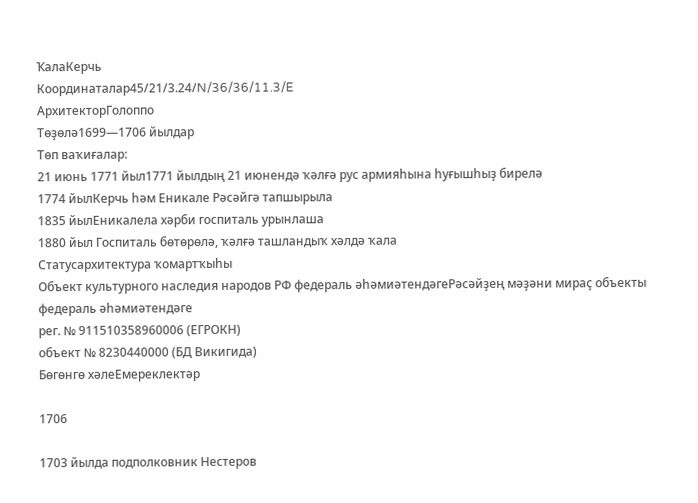ҠалаКерчь
Координаталар45/21/3.24/N/36/36/11.3/E
АрхитекторГолоппо
Төҙөлә1699—1706 йылдар
Төп ваҡиғалар:
21 июнь 1771 йыл1771 йылдың 21 июнендә ҡәлғә рус армияһына һуғышһыҙ бирелә
1774 йылКерчь һәм Еникале Рәсәйгә тапшырыла
1835 йылЕникалела хәрби госпиталь урынлаша
1880 йыл Госпиталь бөтөрөлә, ҡәлғә ташландыҡ хәлдә ҡала
Статусархитектура ҡомартҡыһы
Объект культурного наследия народов РФ федераль әһәмиәтендәгеРәсәйҙең мәҙәни мираҫ объекты федераль әһәмиәтендәге
рег. № 911510358960006 (ЕГРОКН)
объект № 8230440000 (БД Викигида)
Бөгөнгө хәлеЕмереклектәр

1706

1703 йылда подполковник Нестеров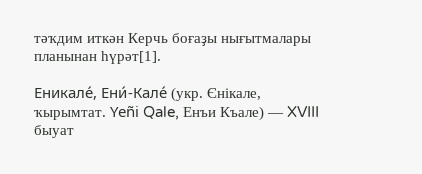тәҡдим иткән Керчь боғаҙы нығытмалары планынан һүрәт[1].

Еникале́, Ени́-Кале́ (укр. Єнікале, ҡырымтат. Yeñi Qale, Енъи Къале) — XVIII быуат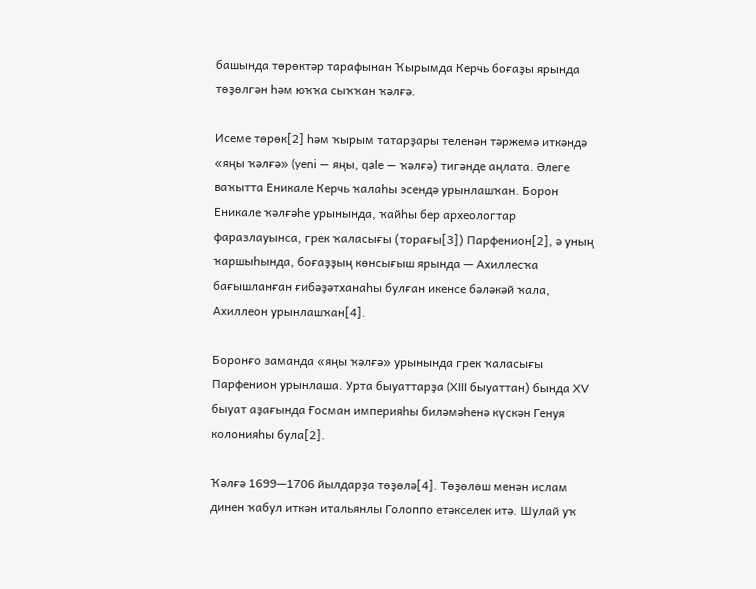башында төрөктәр тарафынан Ҡырымда Керчь боғаҙы ярында төҙөлгән һәм юҡҡа сыҡҡан ҡәлғә.

Исеме төрөк[2] һәм ҡырым татарҙары теленән тәржемә иткәндә «яңы ҡәлғә» (yeni — яңы, qale — ҡәлғә) тигәнде аңлата. Әлеге ваҡытта Еникале Керчь ҡалаһы эсендә урынлашҡан. Борон Еникале ҡәлғәһе урынында, ҡайһы бер археологтар фаразлауынса, грек ҡаласығы (торағы[3]) Парфенион[2], ә уның ҡаршыһында, боғаҙҙың көнсығыш ярында — Ахиллесҡа бағышланған ғибәҙәтханаһы булған икенсе бәләкәй ҡала, Ахиллеон урынлашҡан[4].

Боронғо заманда «яңы ҡәлғә» урынында грек ҡаласығы Парфенион урынлаша. Урта быуаттарҙа (XIII быуаттан) бында XV быуат аҙағында Ғосман империяһы биләмәһенә күскән Генуя колонияһы була[2].

Ҡәлғә 1699—1706 йылдарҙа төҙөлә[4]. Төҙөлөш менән ислам динен ҡабул иткән итальянлы Голоппо етәкселек итә. Шулай уҡ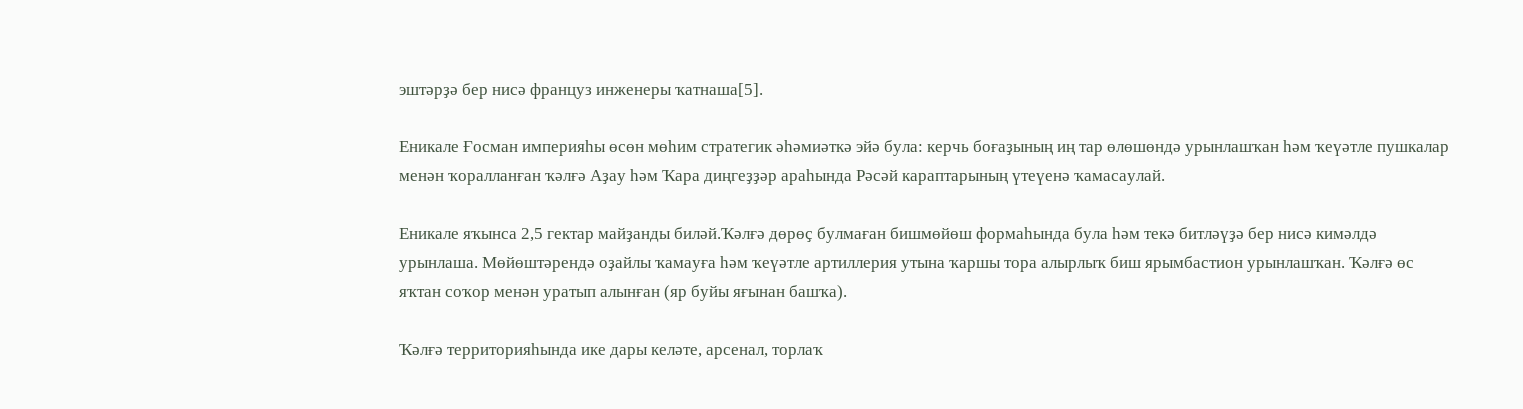эштәрҙә бер нисә француз инженеры ҡатнаша[5].

Еникале Ғосман империяһы өсөн мөһим стратегик әһәмиәткә эйә була: керчь боғаҙының иң тар өлөшөндә урынлашҡан һәм ҡеүәтле пушкалар менән ҡоралланған ҡәлғә Аҙау һәм Ҡара диңгеҙҙәр араһында Рәсәй караптарының үтеүенә ҡамасаулай.

Еникале яҡынса 2,5 гектар майҙанды биләй.Ҡәлғә дөрөҫ булмаған бишмөйөш формаһында була һәм текә битләүҙә бер нисә кимәлдә урынлаша. Мөйөштәрендә оҙайлы ҡамауға һәм ҡеүәтле артиллерия утына ҡаршы тора алырлыҡ биш ярымбастион урынлашҡан. Ҡәлғә өс яҡтан соҡор менән уратып алынған (яр буйы яғынан башҡа).

Ҡәлғә территорияһында ике дары келәте, арсенал, торлаҡ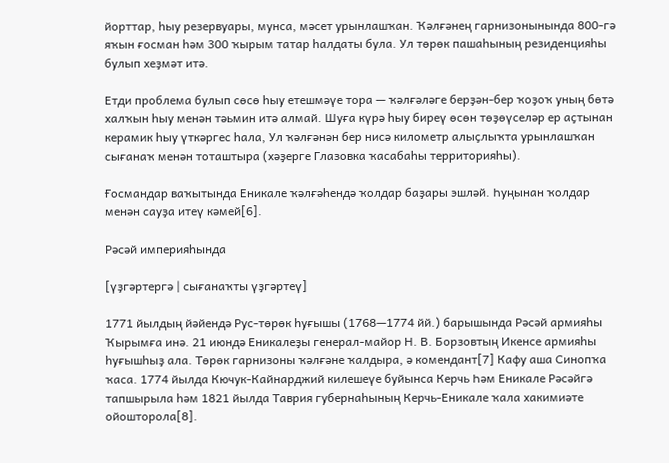йорттар, һыу резервуары, мунса, мәсет урынлашҡан. Ҡәлғәнең гарнизонынында 800-гә яҡын ғосман һәм 300 ҡырым татар һалдаты була. Ул төрөк пашаһының резиденцияһы булып хеҙмәт итә.

Етди проблема булып сөсө һыу етешмәүе тора — ҡәлғәләге берҙән-бер ҡоҙоҡ уның бөтә халҡын һыу менән тәьмин итә алмай. Шуға күрә һыу биреү өсөн төҙөүселәр ер аҫтынан керамик һыу үткәргес һала, Ул ҡәлғәнән бер нисә километр алыҫлыҡта урынлашҡан сығанаҡ менән тоташтыра (хәҙерге Глазовка ҡасабаһы территорияһы).

Ғосмандар ваҡытында Еникале ҡәлғәһендә ҡолдар баҙары эшләй. Һуңынан ҡолдар менән сауҙа итеү кәмей[6].

Рәсәй империяһында

[үҙгәртергә | сығанаҡты үҙгәртеү]

1771 йылдың йәйендә Рус-төрөк һуғышы (1768—1774 йй.) барышында Рәсәй армияһы Ҡырымға инә. 21 июндә Еникалеҙы генерал-майор Н. В. Борзовтың Икенсе армияһы һуғышһыҙ ала. Төрөк гарнизоны ҡәлғәне ҡалдыра, ә комендант[7] Кафу аша Синопҡа ҡаса. 1774 йылда Кючук-Кайнарджий килешеүе буйынса Керчь Һәм Еникале Рәсәйгә тапшырыла һәм 1821 йылда Таврия губернаһының Керчь-Еникале ҡала хакимиәте ойошторола[8].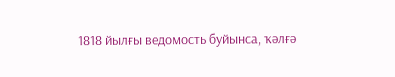1818 йылғы ведомость буйынса, ҡәлғә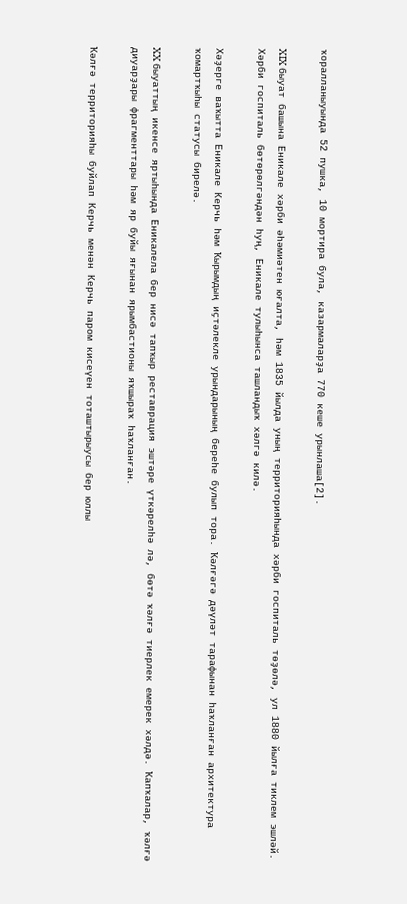ҡоралланыуында 52 пушка, 10 мортира була, казармаларҙа 770 кеше урынлаша[2].

XIX быуат башына Еникале хәрби әһәмиәтен юғалта, һәм 1835 йылда уның территорияһында хәрби госпиталь төҙөлә, ул 1880 йылға тиклем эшләй. Хәрби госпиталь бөтөрөлгәндән һуң, Еникале тулыһынса ташландыҡ хәлгә килә.

Хәҙерге ваҡытта Еникале Керчь һәм Ҡырымдың иҫтәлекле урындарының береһе булып тора. Ҡәлғәгә дәүләт тарафынан һаҡланған архитектура ҡомартҡыһы статусы бирелә.

XX быуаттың икенсе яртыһында Еникалела бер нисә тапҡыр реставрация эштәре үткәрелһә лә, бөтә ҡәлғә тиерлек емерек хәлдә. Ҡапҡалар, ҡәлғә диуарҙары фрагменттары һәм яр буйы яғынан ярымбастионы яҡшыраҡ һаҡланған.

Ҡәлғә территорияһы буйлап Керчь менән Керчь паром кисеүен тоташтырыусы бер юллы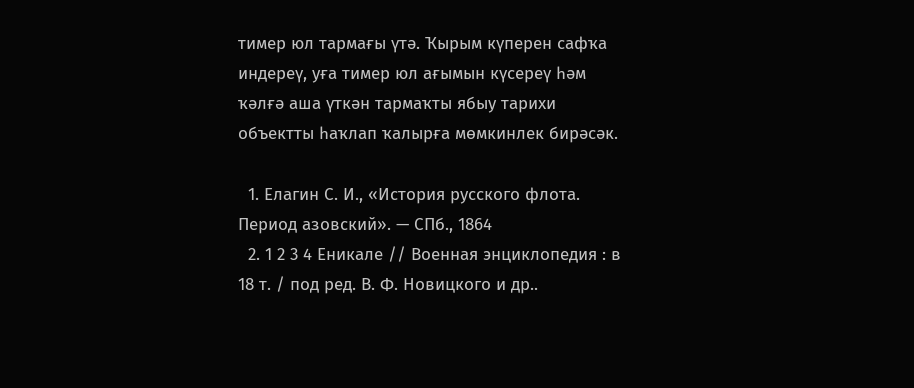тимер юл тармағы үтә. Ҡырым күперен сафҡа индереү, уға тимер юл ағымын күсереү һәм ҡәлғә аша үткән тармаҡты ябыу тарихи объектты һаҡлап ҡалырға мөмкинлек бирәсәк.

  1. Елагин С. И., «История русского флота. Период азовский». — СПб., 1864
  2. 1 2 3 4 Еникале // Военная энциклопедия : в 18 т. / под ред. В. Ф. Новицкого и др..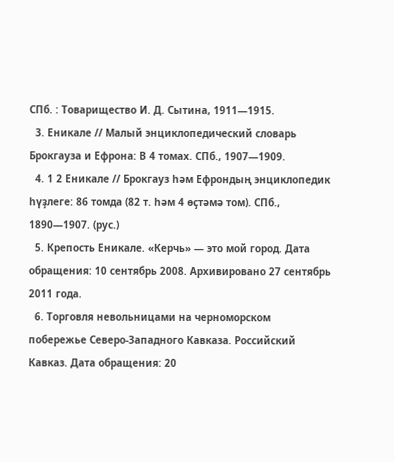СПб. : Товарищество И. Д. Сытина, 1911—1915.
  3. Еникале // Малый энциклопедический словарь Брокгауза и Ефрона: В 4 томах. СПб., 1907—1909.
  4. 1 2 Еникале // Брокгауз һәм Ефрондың энциклопедик һүҙлеге: 86 томда (82 т. һәм 4 өҫтәмә том). СПб., 1890—1907. (рус.)
  5. Крепость Еникале. «Керчь» — это мой город. Дата обращения: 10 сентябрь 2008. Архивировано 27 сентябрь 2011 года.
  6. Торговля невольницами на черноморском побережье Северо-Западного Кавказа. Российский Кавказ. Дата обращения: 20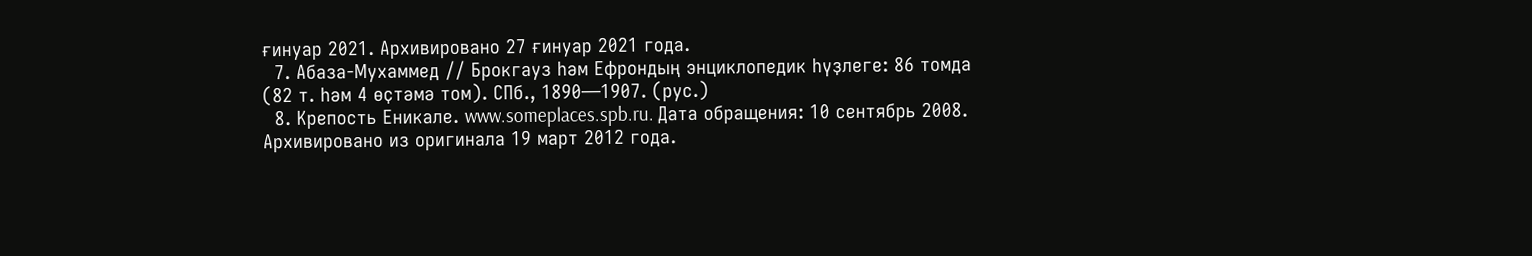ғинуар 2021. Архивировано 27 ғинуар 2021 года.
  7. Абаза-Мухаммед // Брокгауз һәм Ефрондың энциклопедик һүҙлеге: 86 томда (82 т. һәм 4 өҫтәмә том). СПб., 1890—1907. (рус.)
  8. Крепость Еникале. www.someplaces.spb.ru. Дата обращения: 10 сентябрь 2008. Архивировано из оригинала 19 март 2012 года.